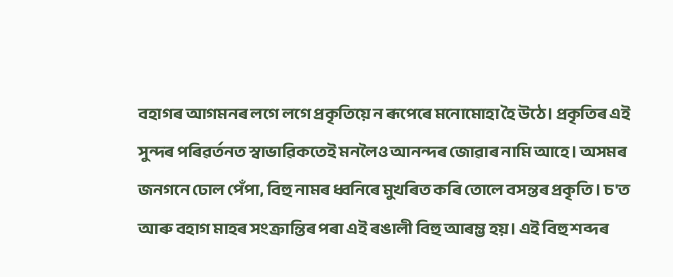বহাগৰ আগমনৰ লগে লগে প্ৰকৃতিয়ে ন ৰূপেৰে মনোমোহা হৈ উঠে। প্ৰকৃতিৰ এই সুন্দৰ পৰিৱৰ্তনত স্বাভাৱিকতেই মনলৈও আনন্দৰ জোৱাৰ নামি আহে। অসমৰ জনগনে ঢোল পেঁপা, বিহু নামৰ ধ্বনিৰে মুখৰিত কৰি তোলে বসন্তৰ প্ৰকৃতি । চ'ত আৰু বহাগ মাহৰ সংক্ৰান্তিৰ পৰা এই ৰঙালী বিহু আৰম্ভ হয়। এই বিহু শব্দৰ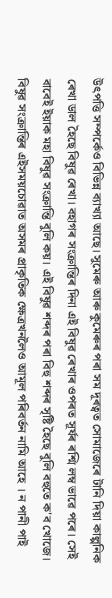উৎপত্তি সম্পৰ্কেও বিভিন্ন ব্যাখ্যা আছে। সুমেৰু আৰু কুমেৰুৰ পৰা সম দূৰত্বত সোমাজেৰে টানি দিয়া কাল্পনিক ৰেখা ডাল হৈছে বিষুৱ ৰেখা। বহাগৰ সংক্ৰান্তিৰ দিনা এই বিষুৱ ৰেখাৰ ওপৰত সূৰ্যৰ ৰশ্মি লম্ব ভাৱে পৰে। সেই বাবেই ইয়াক মহা বিষুৱ সংক্ৰান্তি বুলি কয়। এই বিষুৱ শব্দৰ পৰা বিহু শব্দৰ সৃষ্টি হৈছে বুলি বহুতে ক'ব খোজে। বিষুৱ সংক্ৰান্তিৰ এইসময়চোৱাত অসমৰ প্ৰাকৃতিক ক্ষেত্ৰখনলৈও আমূল পৰিবৰ্তন নামি আহে । ন পানী পাই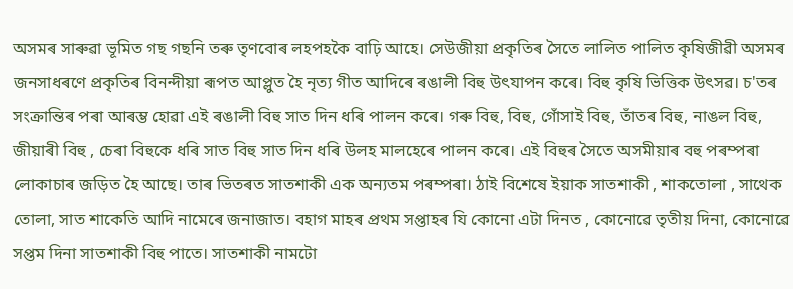অসমৰ সাৰুৱা ভূমিত গছ গছনি তৰু তৃণবোৰ লহপহকৈ বাঢ়ি আহে। সেউজীয়া প্ৰকৃতিৰ সৈতে লালিত পালিত কৃষিজীৱী অসমৰ জনসাধৰণে প্ৰকৃতিৰ বিনন্দীয়া ৰূপত আপ্লুত হৈ নৃত্য গীত আদিৰে ৰঙালী বিহু উৎযাপন কৰে। বিহু কৃষি ভিত্তিক উৎসৱ। চ'তৰ সংক্ৰান্তিৰ পৰা আৰম্ভ হোৱা এই ৰঙালী বিহু সাত দিন ধৰি পালন কৰে। গৰু বিহু, বিহু, গোঁসাই বিহু, তাঁতৰ বিহু, নাঙল বিহু, জীয়াৰী বিহু , চেৰা বিহুকে ধৰি সাত বিহু সাত দিন ধৰি উলহ মালহেৰে পালন কৰে। এই বিহুৰ সৈতে অসমীয়াৰ বহু পৰম্পৰা লোকাচাৰ জড়িত হৈ আছে। তাৰ ভিতৰত সাতশাকী এক অন্যতম পৰম্পৰা। ঠাই বিশেষে ইয়াক সাতশাকী , শাকতোলা , সাথেক তোলা, সাত শাকেতি আদি নামেৰে জনাজাত। বহাগ মাহৰ প্ৰথম সপ্তাহৰ যি কোনো এটা দিনত , কোনোৱে তৃতীয় দিনা, কোনোৱে সপ্তম দিনা সাতশাকী বিহু পাতে। সাতশাকী নামটো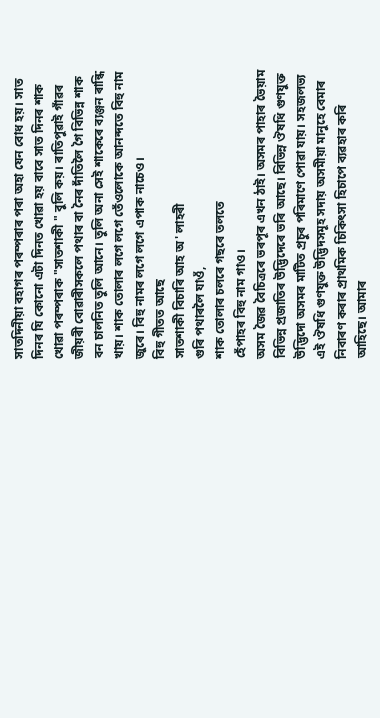সাতদিনীয়া বহাগৰ পৰম্পৰাৰ পৰা অহা যেন বোধ হয়। সাত দিনৰ যি কোনো এটা দিনত খোৱা হয় বাবে সাত দিনৰ শাক খোৱা পৰম্পৰাক "সাতশাকী " বুলি কয়। ৰাতিপুৱাই গাঁৱৰ জীয়ৰী বোৱাৰীসকলে পথাৰ বা নৈৰ দাঁতিলৈ গৈ বিভিন্ন শাক বন চালনিত তুলি আনে। তুলি অনা সেই শাকেৰে ব্যঞ্জন ৰান্ধি খায়। শাক তোলাৰ লগে লগে তেঁওলোকে আনন্দতে বিহু নাম জুৰে। বিহু নামৰ লগে লগে এপাক নাচেও।
বিহু গীতত আছে
সাতশাকী বিচাৰি আহ অ' লাহৰী
গুৰি পথাৰলৈ যাওঁ,
শাক তোলাৰ চলৰে গছৰে তলতে
হেঁপাহৰ বিহু নাম গাও।
অসম জৈৱ বৈচিত্ৰৰে ভৰপূৰ এখন ঠাই। অসমৰ পাহাৰ ভৈয়াম বিভিন্ন প্ৰজাতিৰ উদ্ভিদেৰে ভৰি আছে। বিভিন্ন ঔষধি গুণযুক্ত উদ্ভিদো অসমৰ মাটিত প্ৰচুৰ পৰিমাণে পোৱা যায়। সহজলভ্য এই ঔষধি গুণযুক্ত উদ্ভিদসমূহ সদায় অসমীয়া মানুহে বেমাৰ নিবাৰণ কৰাৰ প্ৰাথমিক চিকিৎসা হিচাপে ব্যৱহাৰ কৰি আহিছে। আমাৰ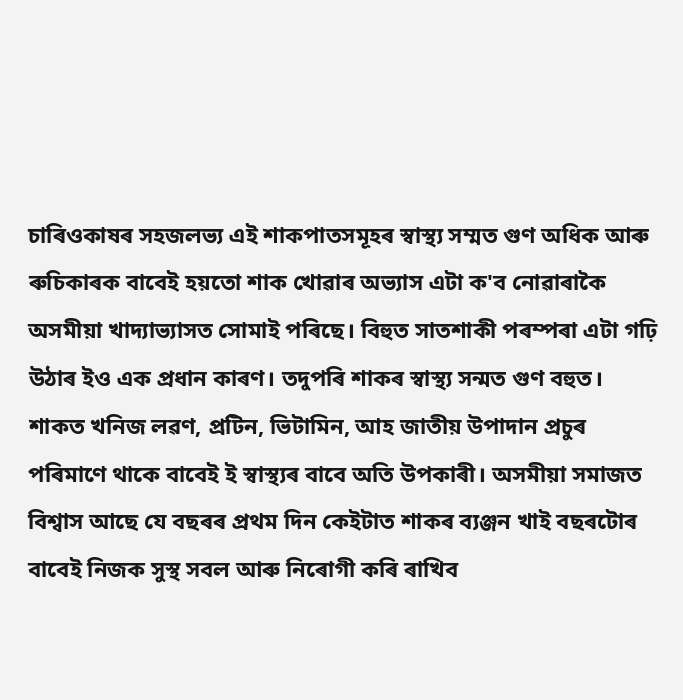চাৰিওকাষৰ সহজলভ্য এই শাকপাতসমূহৰ স্বাস্থ্য সম্মত গুণ অধিক আৰু ৰুচিকাৰক বাবেই হয়তো শাক খোৱাৰ অভ্যাস এটা ক'ব নোৱাৰাকৈ অসমীয়া খাদ্যাভ্যাসত সোমাই পৰিছে। বিহুত সাতশাকী পৰম্পৰা এটা গঢ়ি উঠাৰ ইও এক প্ৰধান কাৰণ। তদুপৰি শাকৰ স্বাস্থ্য সন্মত গুণ বহুত। শাকত খনিজ লৱণ, প্ৰটিন, ভিটামিন, আহ জাতীয় উপাদান প্ৰচুৰ পৰিমাণে থাকে বাবেই ই স্বাস্থ্যৰ বাবে অতি উপকাৰী। অসমীয়া সমাজত বিশ্বাস আছে যে বছৰৰ প্ৰথম দিন কেইটাত শাকৰ ব্যঞ্জন খাই বছৰটোৰ বাবেই নিজক সুস্থ সবল আৰু নিৰোগী কৰি ৰাখিব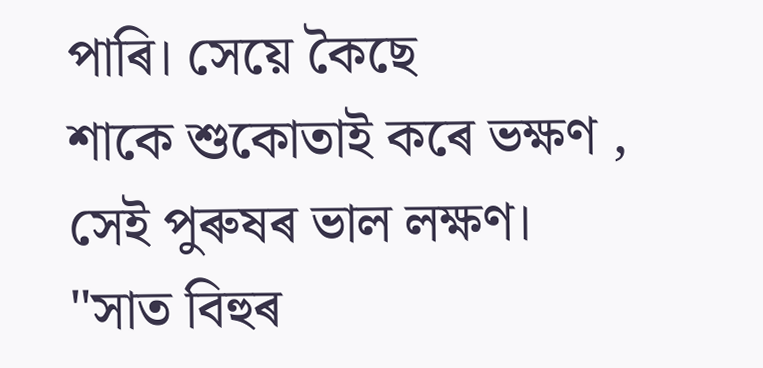পাৰি। সেয়ে কৈছে
শাকে শুকোতাই কৰে ভক্ষণ ,
সেই পুৰুষৰ ভাল লক্ষণ।
"সাত বিহুৰ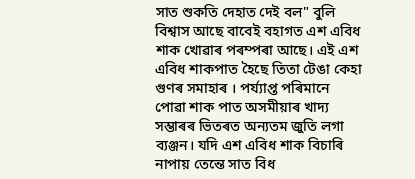সাত শুকতি দেহাত দেই বল" বুলি বিশ্বাস আছে বাবেই বহাগত এশ এবিধ শাক খোৱাৰ পৰম্পৰা আছে। এই এশ এবিধ শাকপাত হৈছে তিতা টেঙা কেহা গুণৰ সমাহাৰ । পৰ্য্যাপ্ত পৰিমানে পোৱা শাক পাত অসমীয়াৰ খাদ্য সম্ভাৰৰ ভিতৰত অন্যতম জুতি লগা ব্যঞ্জন। যদি এশ এবিধ শাক বিচাৰি নাপায় তেন্তে সাত বিধ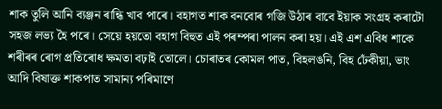শাক তুলি আনি ব্যঞ্জন ৰান্ধি খাব পাৰে। বহাগত শাক বনবোৰ গজি উঠাৰ বাবে ইয়াক সংগ্ৰহ কৰাটো সহজ লভ্য হৈ পৰে। সেয়ে হয়তো বহাগ বিহুত এই পৰম্পৰা পালন কৰা হয়। এই এশ এবিধ শাকে শৰীৰৰ ৰোগ প্ৰতিৰোধ ক্ষমতা বঢ়াই তোলে। চোৰাতৰ কোমল পাত, বিহলঙনি, বিহ ঢেঁকীয়া, ভাং আদি বিষাক্ত শাকপাত সামান্য পৰিমাণে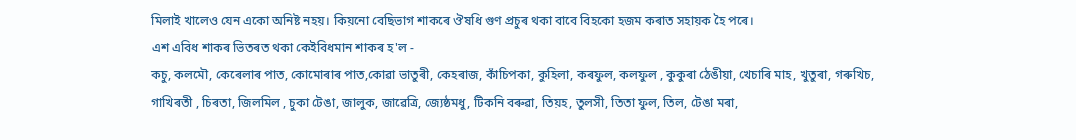মিলাই খালেও যেন একো অনিষ্ট নহয়। কিয়নো বেছিভাগ শাকৰে ঔষধি গুণ প্ৰচুৰ থকা বাবে বিহকো হজম কৰাত সহায়ক হৈ পৰে।
এশ এবিধ শাকৰ ভিতৰত থকা কেইবিধমান শাকৰ হ'ল -
কচু, কলমৌ, কেৰেলাৰ পাত, কোমোৰাৰ পাত,কোৱা ভাতুৰী, কেহৰাজ, কাঁচিপকা, কুহিলা, কৰফুল, কলফুল , কুকুৰা ঠেঙীয়া, খেচাৰি মাহ, খুতুৰা, গৰুখিচ, গাখিৰতী , চিৰতা, জিলমিল , চুকা টেঙা, জালুক, জাৱেত্ৰি, জ্যেষ্ঠমধু, টিকনি বৰুৱা, তিয়হ, তুলসী, তিতা ফুল, তিল, টেঙা মৰা,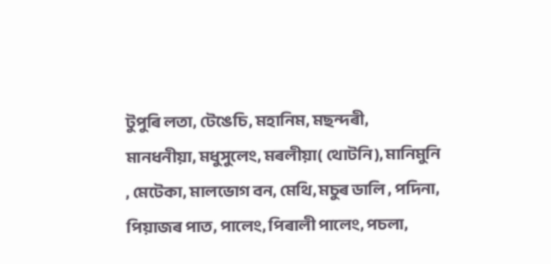টুপুৰি লতা, টেঙেচি, মহানিম, মছন্দৰী, মানধনীয়া, মধুসুলেং, মৰলীয়া( থোটনি), মানিমুনি , মেটেকা, মালভোগ বন, মেথি, মচুৰ ডালি , পদিনা, পিয়াজৰ পাত, পালেং, পিৰালী পালেং, পচলা,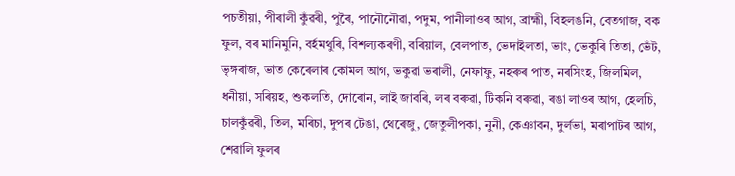পচতীয়া, পীৰালী কুঁৱৰী, পুৰৈ, পানৌনৌৱা, পদুম, পানীলাওৰ আগ, ব্ৰাহ্মী, বিহলঙনি, বেতগাজ, বক ফুল, বৰ মানিমুনি, বৰ্হমথুৰি, বিশল্যকৰণী, বৰিয়াল, বেলপাত, ভেদাইলতা, ভাং, ভেকুৰি তিতা, ভেঁট, ভৃঙ্গৰাজ, ভাত কেৰেলাৰ কোমল আগ, ভকুৱা ভৰালী, নেফাফু, নহৰুৰ পাত, নৰসিংহ, জিলমিল, ধনীয়া, সৰিয়হ, শুকলতি, দোৰোন, লাই জাবৰি, লৰ বৰুৱা, টিকনি বৰুৱা, ৰঙা লাওৰ আগ, হেলচি, চালকুঁৱৰী, তিল, মৰিচা, দুপৰ টেঙা, থেৰেজু, জেতুলীপকা, নুনী, কেঞাবন, দুৰ্লভা, মৰাপাটৰ আগ, শেৱালি ফুলৰ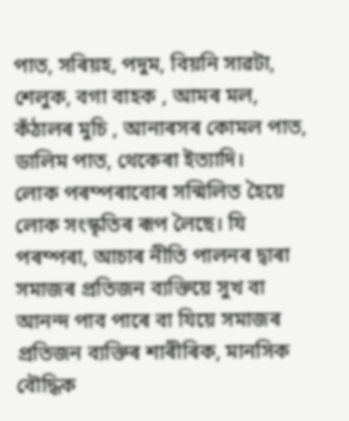পাত, সৰিয়হ, পদুম, বিয়নি সাৱটা, শেলুক, বগা বাহক , আমৰ মল, কঁঠালৰ মুচি , আনাৰসৰ কোমল পাত, ডালিম পাত, থেকেৰা ইত্যাদি।
লোক পৰম্পৰাবোৰ সন্মিলিত হৈয়ে লোক সংস্কৃতিৰ ৰূপ লৈছে। যি পৰম্পৰা, আচাৰ নীতি পালনৰ দ্বাৰা সমাজৰ প্ৰতিজন ব্যক্তিয়ে সুখ বা আনন্দ পাব পাৰে বা যিয়ে সমাজৰ প্ৰতিজন ব্যক্তিৰ শাৰীৰিক, মানসিক বৌদ্ধিক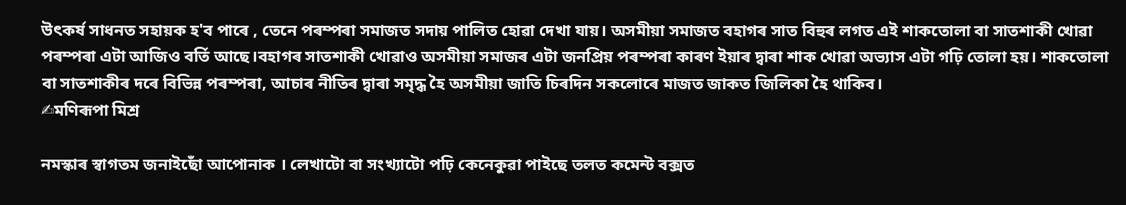উৎকৰ্ষ সাধনত সহায়ক হ'ব পাৰে , তেনে পৰম্পৰা সমাজত সদায় পালিত হোৱা দেখা যায়। অসমীয়া সমাজত বহাগৰ সাত বিহুৰ লগত এই শাকতোলা বা সাতশাকী খোৱা পৰম্পৰা এটা আজিও বৰ্তি আছে।বহাগৰ সাতশাকী খোৱাও অসমীয়া সমাজৰ এটা জনপ্ৰিয় পৰম্পৰা কাৰণ ইয়াৰ দ্বাৰা শাক খোৱা অভ্যাস এটা গঢ়ি তোলা হয়। শাকতোলা বা সাতশাকীৰ দৰে বিভিন্ন পৰম্পৰা, আচাৰ নীতিৰ দ্বাৰা সমৃদ্ধ হৈ অসমীয়া জাতি চিৰদিন সকলোৰে মাজত জাকত জিলিকা হৈ থাকিব।
✍মণিৰূপা মিশ্ৰ

নমস্কাৰ স্বাগতম জনাইছোঁ আপোনাক । লেখাটো বা সংখ্যাটো পঢ়ি কেনেকুৱা পাইছে তলত কমেন্ট বক্সত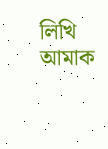লিখি আমাক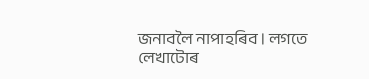জনাবলৈ নাপাহৰিব । লগতে লেখাটোৰ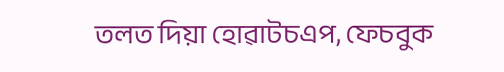তলত দিয়া হোৱাটচএপ, ফেচবুক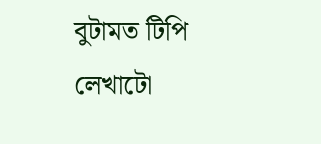বুটামত টিপি লেখাটো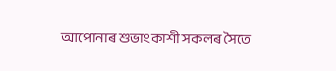আপোনাৰ শুভাংকাশী সকলৰ সৈতে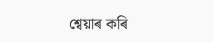শ্বেয়াৰ কৰি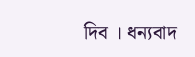দিব । ধন্যবাদ